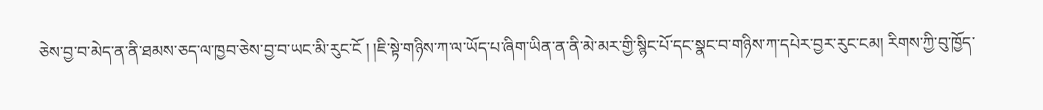ཅེས་བྱ་བ་མེད་ན་ནི་ཐམས་ཅད་ལ་ཁྱབ་ཅེས་བྱ་བ་ཡང་མི་རུང་ངོ ། །ཇི་སྟེ་གཉིས་ཀ་ལ་ཡོད་པ་ཞིག་ཡིན་ན་ནི་མེ་མར་གྱི་སྙིང་པོ་དང་སྣང་བ་གཉིས་ཀ་དཔེར་བྱར་རུང་ངམ། རིགས་ཀྱི་བུ་ཁྱོད་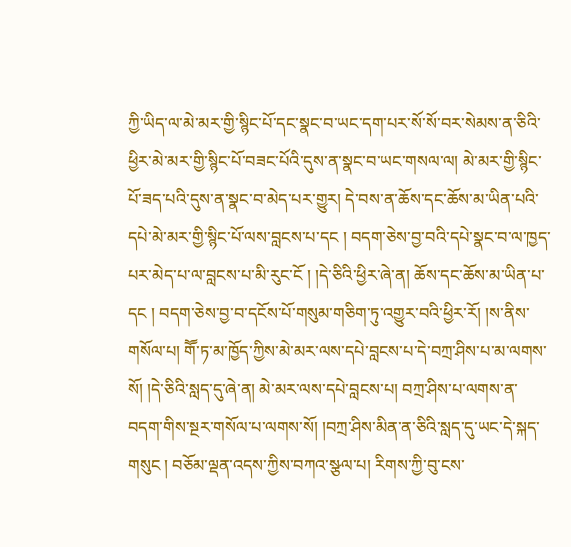ཀྱི་ཡིད་ལ་མེ་མར་གྱི་སྙིང་པོ་དང་སྣང་བ་ཡང་དག་པར་སོ་སོ་བར་སེམས་ན་ཅིའི་ཕྱིར་མེ་མར་གྱི་སྙིང་པོ་བཟང་པོའི་དུས་ན་སྣང་བ་ཡང་གསལ་ལ། མེ་མར་གྱི་སྙིང་པོ་ཟད་པའི་དུས་ན་སྣང་བ་མེད་པར་གྱུར། དེ་བས་ན་ཆོས་དང་ཆོས་མ་ཡིན་པའི་དཔེ་མེ་མར་གྱི་སྙིང་པོ་ལས་བླངས་པ་དང ། བདག་ཅེས་བྱ་བའི་དཔེ་སྣང་བ་ལ་ཁྱད་པར་མེད་པ་ལ་བླངས་པ་མི་རུང་ངོ ། །དེ་ཅིའི་ཕྱིར་ཞེ་ན། ཆོས་དང་ཆོས་མ་ཡིན་པ་དང ། བདག་ཅེས་བྱ་བ་དངོས་པོ་གསུམ་གཅིག་ཏུ་འགྱུར་བའི་ཕྱིར་རོ། །ས་ནིས་གསོལ་པ། གཽ་ཏ་མ་ཁྱོད་ཀྱིས་མེ་མར་ལས་དཔེ་བླངས་པ་དེ་བཀྲ་ཤིས་པ་མ་ལགས་སོ། །དེ་ཅིའི་སླད་དུ་ཞེ་ན། མེ་མར་ལས་དཔེ་བླངས་པ། བཀྲ་ཤིས་པ་ལགས་ན་བདག་གིས་སྔར་གསོལ་པ་ལགས་སོ། །བཀྲ་ཤིས་མིན་ན་ཅིའི་སླད་དུ་ཡང་དེ་སྐད་གསུང ། བཅོམ་ལྡན་འདས་ཀྱིས་བཀའ་སྩལ་པ། རིགས་ཀྱི་བུ་ངས་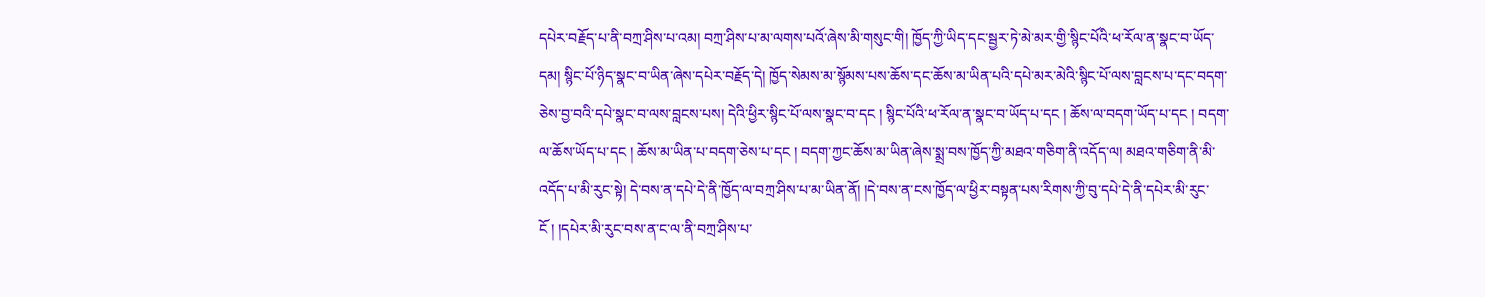དཔེར་བརྗོད་པ་ནི་བཀྲ་ཤིས་པ་འམ། བཀྲ་ཤིས་པ་མ་ལགས་པའོ་ཞེས་མི་གསུང་གི། ཁྱོད་ཀྱི་ཡིད་དང་སྦྱར་ཏེ་མེ་མར་གྱི་སྙིང་པོའི་ཕ་རོལ་ན་སྣང་བ་ཡོད་དམ། སྙིང་པོ་ཉིད་སྣང་བ་ཡིན་ཞེས་དཔེར་བརྗོད་དེ། ཁྱོད་སེམས་མ་སྙོམས་པས་ཆོས་དང་ཆོས་མ་ཡིན་པའི་དཔེ་མར་མེའི་སྙིང་པོ་ལས་བླངས་པ་དང་བདག་ཅེས་བྱ་བའི་དཔེ་སྣང་བ་ལས་བླངས་པས། དེའི་ཕྱིར་སྙིང་པོ་ལས་སྣང་བ་དང ། སྙིང་པོའི་ཕ་རོལ་ན་སྣང་བ་ཡོད་པ་དང ། ཆོས་ལ་བདག་ཡོད་པ་དང ། བདག་ལ་ཆོས་ཡོད་པ་དང ། ཆོས་མ་ཡིན་པ་བདག་ཅེས་པ་དང ། བདག་ཀྱང་ཆོས་མ་ཡིན་ཞེས་སྨྲ་བས་ཁྱོད་ཀྱི་མཐའ་གཅིག་ནི་འདོད་ལ། མཐའ་གཅིག་ནི་མི་འདོད་པ་མི་རུང་སྟེ། དེ་བས་ན་དཔེ་དེ་ནི་ཁྱོད་ལ་བཀྲ་ཤིས་པ་མ་ཡིན་ནོ། །དེ་བས་ན་ངས་ཁྱོད་ལ་ཕྱིར་བསྟན་པས་རིགས་ཀྱི་བུ་དཔེ་དེ་ནི་དཔེར་མི་རུང་ངོ ། །དཔེར་མི་རུང་བས་ན་ང་ལ་ནི་བཀྲ་ཤིས་པ་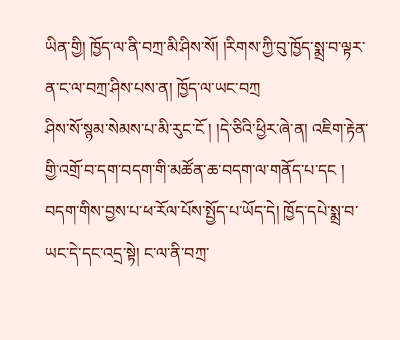ཡིན་གྱི། ཁྱོད་ལ་ནི་བཀྲ་མི་ཤིས་སོ། །རིགས་ཀྱི་བུ་ཁྱོད་སྨྲ་བ་ལྟར་ན་ང་ལ་བཀྲ་ཤིས་པས་ན། ཁྱོད་ལ་ཡང་བཀྲ
ཤིས་སོ་སྙམ་སེམས་པ་མི་རུང་ངོ ། །དེ་ཅིའི་ཕྱིར་ཞེ་ན། འཇིག་རྟེན་གྱི་འགྲོ་བ་དག་བདག་གི་མཚོན་ཆ་བདག་ལ་གནོད་པ་དང ། བདག་གིས་བྱས་པ་ཕ་རོལ་པོས་སྤྱོད་པ་ཡོད་དེ། ཁྱོད་དཔེ་སྨྲ་བ་ཡང་དེ་དང་འདྲ་སྟེ། ང་ལ་ནི་བཀྲ་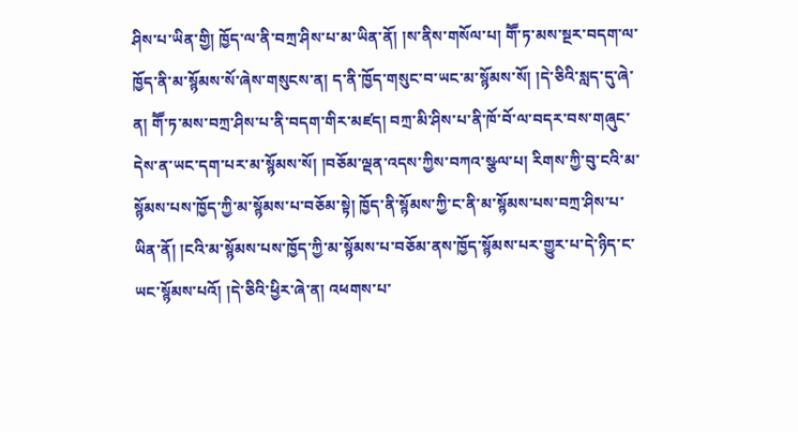ཤིས་པ་ཡིན་གྱི། ཁྱོད་ལ་ནི་བཀྲ་ཤིས་པ་མ་ཡིན་ནོ། །ས་ནིས་གསོལ་པ། གཽ་ཏ་མས་སྔར་བདག་ལ་ཁྱོད་ནི་མ་སྙོམས་སོ་ཞེས་གསུངས་ན། ད་ནི་ཁྱོད་གསུང་བ་ཡང་མ་སྙོམས་སོ། །དེ་ཅིའི་སླད་དུ་ཞེ་ན། གཽ་ཏ་མས་བཀྲ་ཤིས་པ་ནི་བདག་གིར་མཛད། བཀྲ་མི་ཤིས་པ་ནི་ཁོ་བོ་ལ་བདར་བས་གཞུང་དེས་ན་ཡང་དག་པར་མ་སྙོམས་སོ། །བཅོམ་ལྡན་འདས་ཀྱིས་བཀའ་སྩལ་པ། རིགས་ཀྱི་བུ་ངའི་མ་སྙོམས་པས་ཁྱོད་ཀྱི་མ་སྙོམས་པ་བཅོམ་སྟེ། ཁྱོད་ནི་སྙོམས་ཀྱི་ང་ནི་མ་སྙོམས་པས་བཀྲ་ཤིས་པ་ཡིན་ནོ། །ངའི་མ་སྙོམས་པས་ཁྱོད་ཀྱི་མ་སྙོམས་པ་བཅོམ་ནས་ཁྱོད་སྙོམས་པར་གྱུར་པ་དེ་ཉིད་ང་ཡང་སྙོམས་པའོ། །དེ་ཅིའི་ཕྱིར་ཞེ་ན། འཕགས་པ་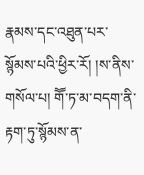རྣམས་དང་འཐུན་པར་སྙོམས་པའི་ཕྱིར་རོ། །ས་ནིས་གསོལ་པ། གཽ་ཏ་མ་བདག་ནི་རྟག་ཏུ་སྙོམས་ན་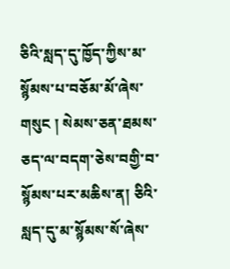ཅིའི་སླད་དུ་ཁྱོད་ཀྱིས་མ་སྙོམས་པ་བཅོམ་མོ་ཞེས་གསུང ། སེམས་ཅན་ཐམས་ཅད་ལ་བདག་ཅེས་བགྱི་བ་སྙོམས་པར་མཆིས་ན། ཅིའི་སླད་དུ་མ་སྙོམས་སོ་ཞེས་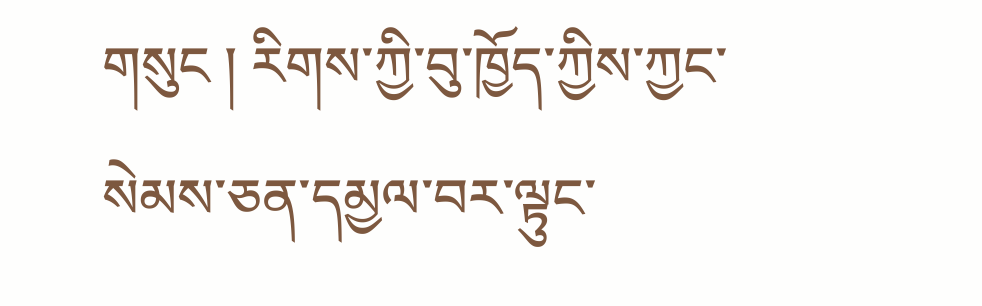གསུང ། རིགས་ཀྱི་བུ་ཁྱོད་ཀྱིས་ཀྱང་སེམས་ཅན་དམྱལ་བར་ལྟུང་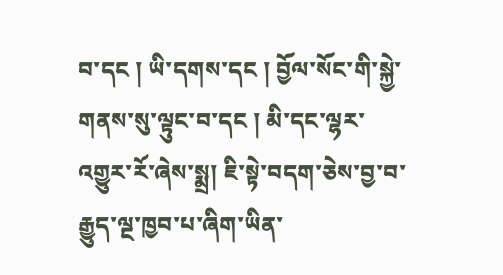བ་དང ། ཡི་དགས་དང ། བྱོལ་སོང་གི་སྐྱེ་གནས་སུ་ལྟུང་བ་དང ། མི་དང་ལྷར་འགྱུར་རོ་ཞེས་སྨྲ། ཇི་སྟེ་བདག་ཅེས་བྱ་བ་རྒྱུད་ལྔ་ཁྱབ་པ་ཞིག་ཡིན་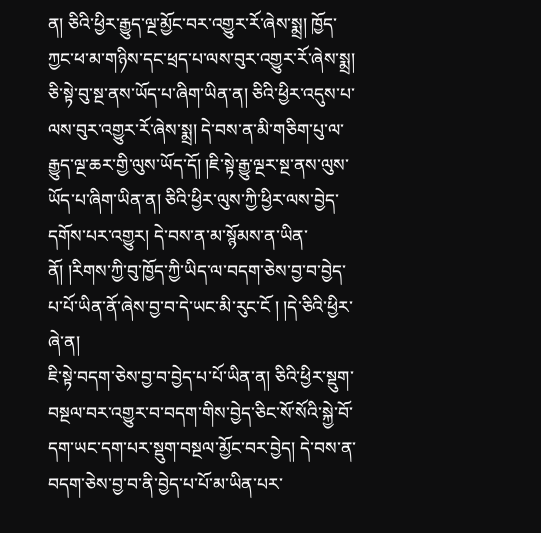ན། ཅིའི་ཕྱིར་རྒྱུད་ལྔ་མྱོང་བར་འགྱུར་རོ་ཞེས་སྨྲ། ཁྱོད་ཀྱང་ཕ་མ་གཉིས་དང་ཕྲད་པ་ལས་བུར་འགྱུར་རོ་ཞེས་སྨྲ། ཅི་སྟེ་བུ་སྔ་ནས་ཡོད་པ་ཞིག་ཡིན་ན། ཅིའི་ཕྱིར་འདུས་པ་ལས་བུར་འགྱུར་རོ་ཞེས་སྨྲ། དེ་བས་ན་མི་གཅིག་པུ་ལ་རྒྱུད་ལྔ་ཆར་གྱི་ལུས་ཡོད་དོ། །ཇི་སྟེ་རྒྱུ་ལྔར་སྔ་ནས་ལུས་ཡོད་པ་ཞིག་ཡིན་ན། ཅིའི་ཕྱིར་ལུས་ཀྱི་ཕྱིར་ལས་བྱེད་དགོས་པར་འགྱུར། དེ་བས་ན་མ་སྙོམས་ན་ཡིན་ནོ། །རིགས་ཀྱི་བུ་ཁྱོད་ཀྱི་ཡིད་ལ་བདག་ཅེས་བྱ་བ་བྱེད་པ་པོ་ཡིན་ནོ་ཞེས་བྱ་བ་དེ་ཡང་མི་རུང་ངོ ། །དེ་ཅིའི་ཕྱིར་ཞེ་ན།
ཇི་སྟེ་བདག་ཅེས་བྱ་བ་བྱེད་པ་པོ་ཡིན་ན། ཅིའི་ཕྱིར་སྡུག་བསྔལ་བར་འགྱུར་བ་བདག་གིས་བྱེད་ཅིང་སོ་སོའི་སྐྱེ་བོ་དག་ཡང་དག་པར་སྡུག་བསྔལ་མྱོང་བར་བྱེད། དེ་བས་ན་བདག་ཅེས་བྱ་བ་ནི་བྱེད་པ་པོ་མ་ཡིན་པར་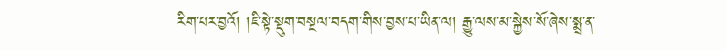རིག་པར་བྱའོ། །ཇི་སྟེ་སྡུག་བསྔལ་བདག་གིས་བྱས་པ་ཡིན་ལ། རྒྱུ་ལས་མ་སྐྱེས་སོ་ཞེས་སྨྲ་ན་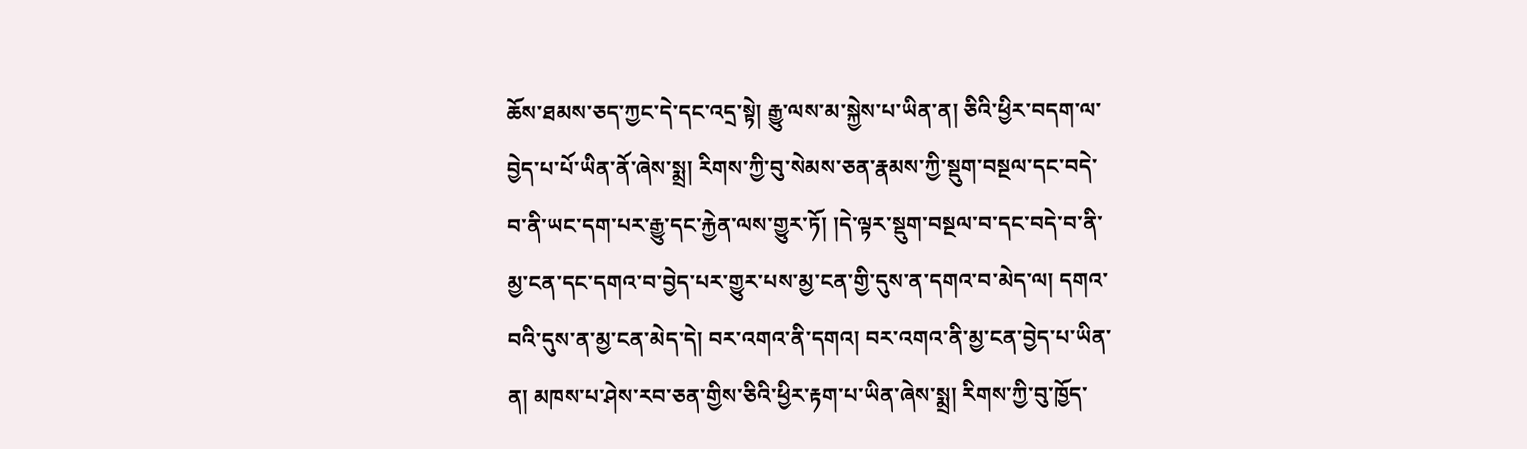ཆོས་ཐམས་ཅད་ཀྱང་དེ་དང་འདྲ་སྟེ། རྒྱུ་ལས་མ་སྐྱེས་པ་ཡིན་ན། ཅིའི་ཕྱིར་བདག་ལ་བྱེད་པ་པོ་ཡིན་ནོ་ཞེས་སྨྲ། རིགས་ཀྱི་བུ་སེམས་ཅན་རྣམས་ཀྱི་སྡུག་བསྔལ་དང་བདེ་བ་ནི་ཡང་དག་པར་རྒྱུ་དང་རྐྱེན་ལས་གྱུར་ཏོ། །དེ་ལྟར་སྡུག་བསྔལ་བ་དང་བདེ་བ་ནི་མྱ་ངན་དང་དགའ་བ་བྱེད་པར་གྱུར་པས་མྱ་ངན་གྱི་དུས་ན་དགའ་བ་མེད་ལ། དགའ་བའི་དུས་ན་མྱ་ངན་མེད་དེ། བར་འགའ་ནི་དགའ། བར་འགའ་ནི་མྱ་ངན་བྱེད་པ་ཡིན་ན། མཁས་པ་ཤེས་རབ་ཅན་གྱིས་ཅིའི་ཕྱིར་རྟག་པ་ཡིན་ཞེས་སྨྲ། རིགས་ཀྱི་བུ་ཁྱོད་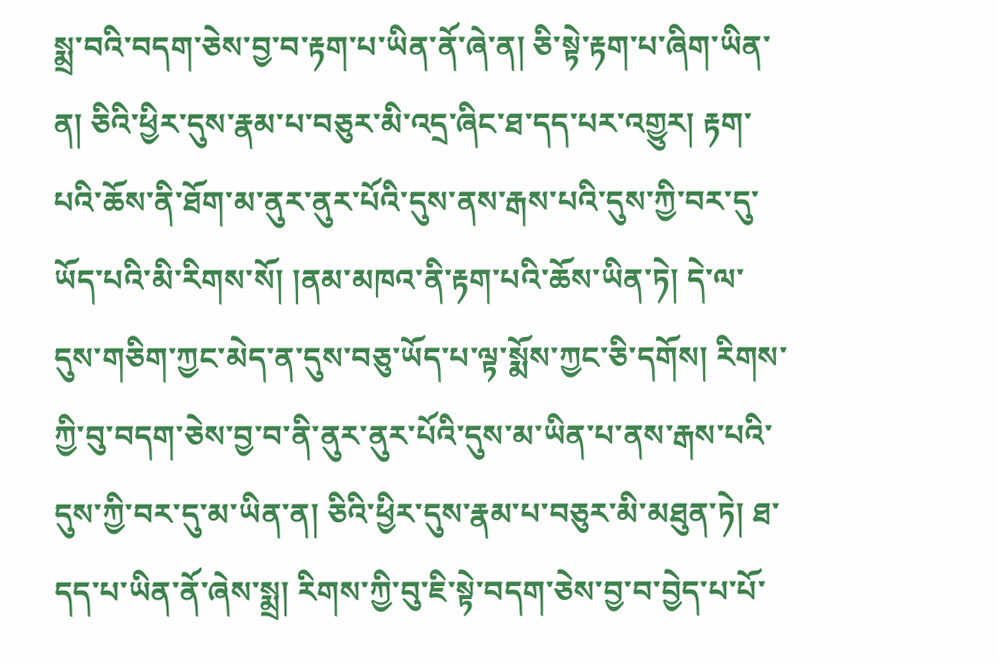སྨྲ་བའི་བདག་ཅེས་བྱ་བ་རྟག་པ་ཡིན་ནོ་ཞེ་ན། ཅི་སྟེ་རྟག་པ་ཞིག་ཡིན་ན། ཅིའི་ཕྱིར་དུས་རྣམ་པ་བཅུར་མི་འདྲ་ཞིང་ཐ་དད་པར་འགྱུར། རྟག་པའི་ཆོས་ནི་ཐོག་མ་ནུར་ནུར་པོའི་དུས་ནས་རྒས་པའི་དུས་ཀྱི་བར་དུ་ཡོད་པའི་མི་རིགས་སོ། །ནམ་མཁའ་ནི་རྟག་པའི་ཆོས་ཡིན་ཏེ། དེ་ལ་དུས་གཅིག་ཀྱང་མེད་ན་དུས་བཅུ་ཡོད་པ་ལྟ་སྨོས་ཀྱང་ཅི་དགོས། རིགས་ཀྱི་བུ་བདག་ཅེས་བྱ་བ་ནི་ནུར་ནུར་པོའི་དུས་མ་ཡིན་པ་ནས་རྒས་པའི་དུས་ཀྱི་བར་དུ་མ་ཡིན་ན། ཅིའི་ཕྱིར་དུས་རྣམ་པ་བཅུར་མི་མཐུན་ཏེ། ཐ་དད་པ་ཡིན་ནོ་ཞེས་སྨྲ། རིགས་ཀྱི་བུ་ཇི་སྟེ་བདག་ཅེས་བྱ་བ་བྱེད་པ་པོ་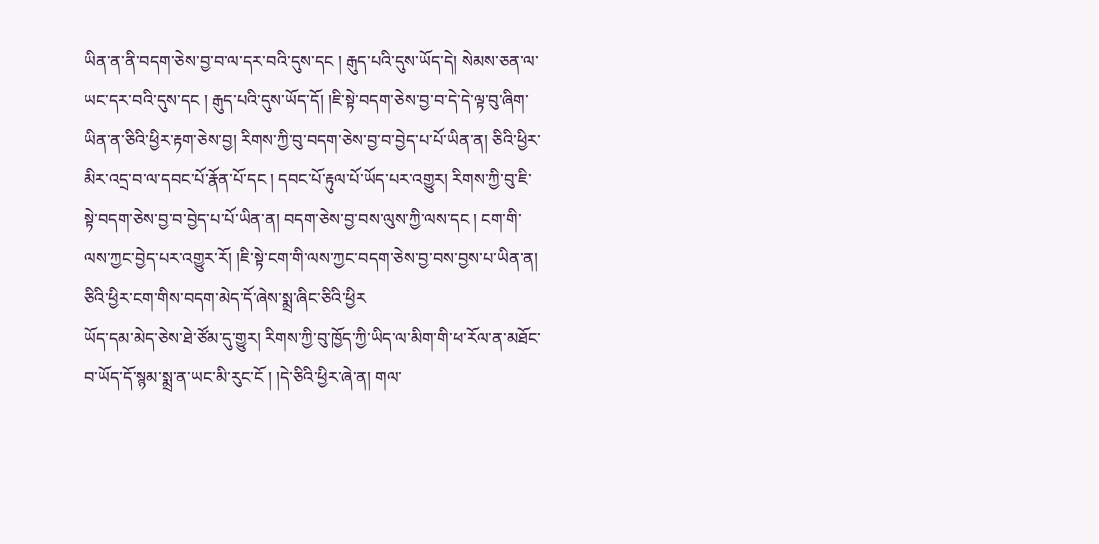ཡིན་ན་ནི་བདག་ཅེས་བྱ་བ་ལ་དར་བའི་དུས་དང ། རྒུད་པའི་དུས་ཡོད་དེ། སེམས་ཅན་ལ་ཡང་དར་བའི་དུས་དང ། རྒུད་པའི་དུས་ཡོད་དོ། །ཇི་སྟེ་བདག་ཅེས་བྱ་བ་དེ་དེ་ལྟ་བུ་ཞིག་ཡིན་ན་ཅིའི་ཕྱིར་རྟག་ཅེས་བྱ། རིགས་ཀྱི་བུ་བདག་ཅེས་བྱ་བ་བྱེད་པ་པོ་ཡིན་ན། ཅིའི་ཕྱིར་མིར་འདྲ་བ་ལ་དབང་པོ་རྣོན་པོ་དང ། དབང་པོ་རྟུལ་པོ་ཡོད་པར་འགྱུར། རིགས་ཀྱི་བུ་ཇི་སྟེ་བདག་ཅེས་བྱ་བ་བྱེད་པ་པོ་ཡིན་ན། བདག་ཅེས་བྱ་བས་ལུས་ཀྱི་ལས་དང ། ངག་གི་ལས་ཀྱང་བྱེད་པར་འགྱུར་རོ། །ཇི་སྟེ་ངག་གི་ལས་ཀྱང་བདག་ཅེས་བྱ་བས་བྱས་པ་ཡིན་ན། ཅིའི་ཕྱིར་ངག་གིས་བདག་མེད་དོ་ཞེས་སྨྲ་ཞིང་ཅིའི་ཕྱིར
ཡོད་དམ་མེད་ཅེས་ཐེ་ཙོམ་དུ་གྱུར། རིགས་ཀྱི་བུ་ཁྱོད་ཀྱི་ཡིད་ལ་མིག་གི་ཕ་རོལ་ན་མཐོང་བ་ཡོད་དོ་སྙམ་སྨྲ་ན་ཡང་མི་རུང་ངོ ། །དེ་ཅིའི་ཕྱིར་ཞེ་ན། གལ་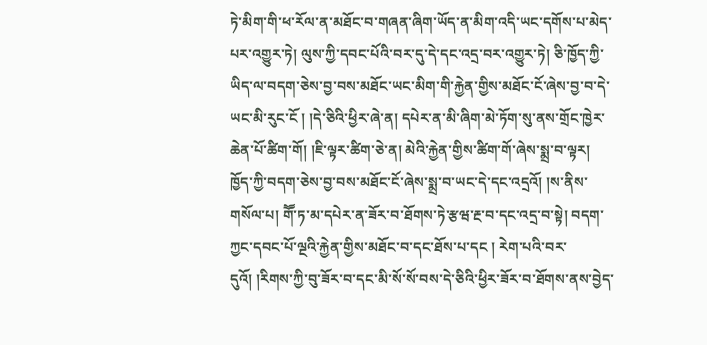ཏེ་མིག་གི་ཕ་རོལ་ན་མཐོང་བ་གཞན་ཞིག་ཡོད་ན་མིག་འདི་ཡང་དགོས་པ་མེད་པར་འགྱུར་ཏེ། ལུས་ཀྱི་དབང་པོའི་བར་དུ་དེ་དང་འདྲ་བར་འགྱུར་ཏེ། ཅི་ཁྱོད་ཀྱི་ཡིད་ལ་བདག་ཅེས་བྱ་བས་མཐོང་ཡང་མིག་གི་རྐྱེན་གྱིས་མཐོང་ངོ་ཞེས་བྱ་བ་དེ་ཡང་མི་རུང་ངོ ། །དེ་ཅིའི་ཕྱིར་ཞེ་ན། དཔེར་ན་མི་ཞིག་མེ་ཏོག་སུ་ནས་གྲོང་ཁྱེར་ཆེན་པོ་ཚིག་གོ། །ཇི་ལྟར་ཚིག་ཅེ་ན། མེའི་རྐྱེན་གྱིས་ཚིག་གོ་ཞེས་སྨྲ་བ་ལྟར། ཁྱོད་ཀྱི་བདག་ཅེས་བྱ་བས་མཐོང་ངོ་ཞེས་སྨྲ་བ་ཡང་དེ་དང་འདྲའོ། །ས་ནིས་གསོལ་པ། གཽ་ཏ་མ་དཔེར་ན་ཟོར་བ་ཐོགས་ཏེ་རྩཝ་རྔ་བ་དང་འདྲ་བ་སྟེ། བདག་ཀྱང་དབང་པོ་ལྔའི་རྐྱེན་གྱིས་མཐོང་བ་དང་ཐོས་པ་དང ། རེག་པའི་བར་དུའོ། །རིགས་ཀྱི་བུ་ཟོར་བ་དང་མི་སོ་སོ་བས་དེ་ཅིའི་ཕྱིར་ཟོར་བ་ཐོགས་ནས་བྱེད་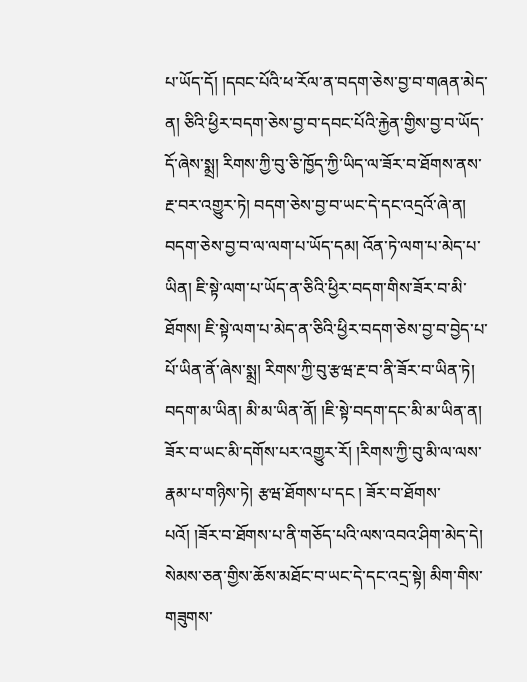པ་ཡོད་དོ། །དབང་པོའི་ཕ་རོལ་ན་བདག་ཅེས་བྱ་བ་གཞན་མེད་ན། ཅིའི་ཕྱིར་བདག་ཅེས་བྱ་བ་དབང་པོའི་རྐྱེན་གྱིས་བྱ་བ་ཡོད་དོ་ཞེས་སྨྲ། རིགས་ཀྱི་བུ་ཅི་ཁྱོད་ཀྱི་ཡིད་ལ་ཟོར་བ་ཐོགས་ནས་རྔ་བར་འགྱུར་ཏེ། བདག་ཅེས་བྱ་བ་ཡང་དེ་དང་འདྲའོ་ཞེ་ན། བདག་ཅེས་བྱ་བ་ལ་ལག་པ་ཡོད་དམ། འོན་ཏེ་ལག་པ་མེད་པ་ཡིན། ཇི་སྟེ་ལག་པ་ཡོད་ན་ཅིའི་ཕྱིར་བདག་གིས་ཟོར་བ་མི་ཐོགས། ཇི་སྟེ་ལག་པ་མེད་ན་ཅིའི་ཕྱིར་བདག་ཅེས་བྱ་བ་བྱེད་པ་པོ་ཡིན་ནོ་ཞེས་སྨྲ། རིགས་ཀྱི་བུ་རྩཝ་རྔ་བ་ནི་ཟོར་བ་ཡིན་ཏེ། བདག་མ་ཡིན། མི་མ་ཡིན་ནོ། །ཇི་སྟེ་བདག་དང་མི་མ་ཡིན་ན། ཟོར་བ་ཡང་མི་དགོས་པར་འགྱུར་རོ། །རིགས་ཀྱི་བུ་མི་ལ་ལས་རྣམ་པ་གཉིས་ཏེ། རྩཝ་ཐོགས་པ་དང ། ཟོར་བ་ཐོགས་པའོ། །ཟོར་བ་ཐོགས་པ་ནི་གཅོད་པའི་ལས་འབའ་ཤིག་མེད་དེ། སེམས་ཅན་གྱིས་ཆོས་མཐོང་བ་ཡང་དེ་དང་འདྲ་སྟེ། མིག་གིས་གཟུགས་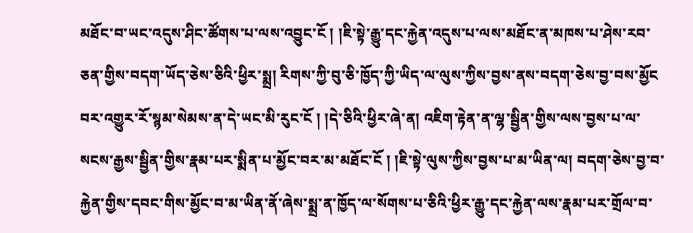མཐོང་བ་ཡང་འདུས་ཤིང་ཚོགས་པ་ལས་འབྱུང་ངོ ། །ཇི་སྟེ་རྒྱུ་དང་རྐྱེན་འདུས་པ་ལས་མཐོང་ན་མཁས་པ་ཤེས་རབ་ཅན་གྱིས་བདག་ཡོད་ཅེས་ཅིའི་ཕྱིར་སྨྲ། རིགས་ཀྱི་བུ་ཅི་ཁྱོད་ཀྱི་ཡིད་ལ་ལུས་ཀྱིས་བྱས་ནས་བདག་ཅེས་བྱ་བས་མྱོང
བར་འགྱུར་རོ་སྙམ་སེམས་ན་དེ་ཡང་མི་རུང་ངོ ། །དེ་ཅིའི་ཕྱིར་ཞེ་ན། འཇིག་རྟེན་ན་ལྷ་སྦྱིན་གྱིས་ལས་བྱས་པ་ལ་སངས་རྒྱས་སྦྱིན་གྱིས་རྣམ་པར་སྨིན་པ་མྱོང་བར་མ་མཐོང་ངོ ། །ཇི་སྟེ་ལུས་ཀྱིས་བྱས་པ་མ་ཡིན་ལ། བདག་ཅེས་བྱ་བ་རྐྱེན་གྱིས་དབང་གིས་མྱོང་བ་མ་ཡིན་ནོ་ཞེས་སྨྲ་ན་ཁྱོད་ལ་སོགས་པ་ཅིའི་ཕྱིར་རྒྱུ་དང་རྐྱེན་ལས་རྣམ་པར་གྲོལ་བ་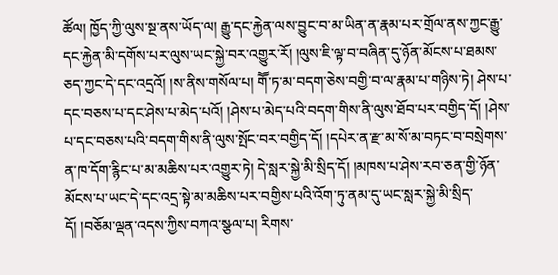ཚོལ། ཁྱོད་ཀྱི་ལུས་སྔ་ནས་ཡོད་ལ། རྒྱུ་དང་རྐྱེན་ལས་བྱུང་བ་མ་ཡིན་ན་རྣམ་པར་གྲོལ་ནས་ཀྱང་རྒྱུ་དང་རྐྱེན་མི་དགོས་པར་ལུས་ཡང་སྐྱེ་བར་འགྱུར་རོ། །ལུས་ཇི་ལྟ་བ་བཞིན་དུ་ཉོན་མོངས་པ་ཐམས་ཅད་ཀྱང་དེ་དང་འདྲའོ། །ས་ནིས་གསོལ་པ། གཽ་ཏ་མ་བདག་ཅེས་བགྱི་བ་ལ་རྣམ་པ་གཉིས་ཏེ། ཤེས་པ་དང་བཅས་པ་དང་ཤེས་པ་མེད་པའོ། །ཤེས་པ་མེད་པའི་བདག་གིས་ནི་ལུས་ཐོབ་པར་བགྱིད་དོ། །ཤེས་པ་དང་བཅས་པའི་བདག་གིས་ནི་ལུས་སྤོང་བར་བགྱིད་དོ། །དཔེར་ན་རྫ་མ་སོ་མ་བཏང་བ་བསྲེགས་ན་ཁ་དོག་རྙིང་པ་མ་མཆིས་པར་འགྱུར་ཏེ། དེ་སླར་སྐྱེ་མི་སྲིད་དོ། །མཁས་པ་ཤེས་རབ་ཅན་གྱི་ཉོན་མོངས་པ་ཡང་དེ་དང་འདྲ་སྟེ་མ་མཆིས་པར་བགྱིས་པའི་འོག་ཏུ་ནམ་དུ་ཡང་སླར་སྐྱེ་མི་སྲིད་དོ། །བཅོམ་ལྡན་འདས་ཀྱིས་བཀའ་སྩལ་པ། རིགས་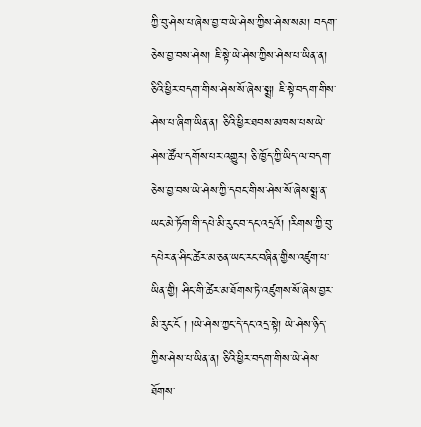ཀྱི་བུ་ཤེས་པ་ཞེས་བྱ་བ་ཡེ་ཤེས་ཀྱིས་ཤེས་སམ། བདག་ཅེས་བྱ་བས་ཤེས། ཇི་སྟེ་ཡེ་ཤེས་ཀྱིས་ཤེས་པ་ཡིན་ན། ཅིའི་ཕྱིར་བདག་གིས་ཤེས་སོ་ཞེས་སྨྲ། ཇི་སྟེ་བདག་གིས་ཤེས་པ་ཞིག་ཡིན་ན། ཅིའི་ཕྱིར་ཐབས་མཁས་པས་ཡེ་ཤེས་ཚོལ་དགོས་པར་འགྱུར། ཅི་ཁྱོད་ཀྱི་ཡིད་ལ་བདག་ཅེས་བྱ་བས་ཡེ་ཤེས་ཀྱི་དབང་གིས་ཤེས་སོ་ཞེས་སྨྲ་ན་ཡང་མེ་ཏོག་གི་དཔེ་མི་རུང་བ་དང་འདྲའོ། །རིགས་ཀྱི་བུ་དཔེར་ན་ཤིང་ཚེར་མ་ཅན་ཡང་རང་བཞིན་གྱིས་འཛུག་པ་ཡིན་གྱི། ཤིང་གི་ཚེར་མ་ཐོགས་ཏེ་འཛུགས་སོ་ཞེས་བྱར་མི་རུང་ངོ ། །ཡེ་ཤེས་ཀྱང་དེ་དང་འདྲ་སྟེ། ཡེ་ཤེས་ཉིད་ཀྱིས་ཤེས་པ་ཡིན་ན། ཅིའི་ཕྱིར་བདག་གིས་ཡེ་ཤེས་ཐོགས་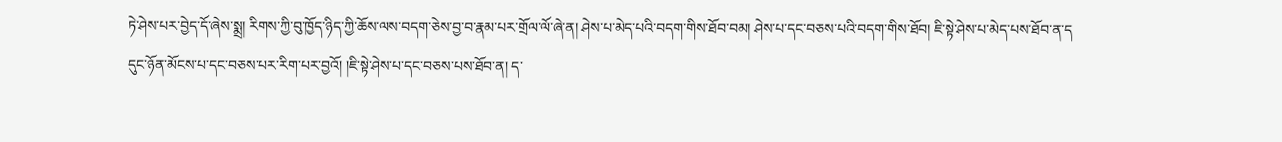ཏེ་ཤེས་པར་བྱེད་དོ་ཞེས་སྨྲ། རིགས་ཀྱི་བུ་ཁྱོད་ཉིད་ཀྱི་ཆོས་ལས་བདག་ཅེས་བྱ་བ་རྣམ་པར་གྲོལ་ལོ་ཞེ་ན། ཤེས་པ་མེད་པའི་བདག་གིས་ཐོབ་བམ། ཤེས་པ་དང་བཅས་པའི་བདག་གིས་ཐོབ། ཇི་སྟེ་ཤེས་པ་མེད་པས་ཐོབ་ན་ད
དུང་ཉོན་མོངས་པ་དང་བཅས་པར་རིག་པར་བྱའོ། །ཇི་སྟེ་ཤེས་པ་དང་བཅས་པས་ཐོབ་ན། ད་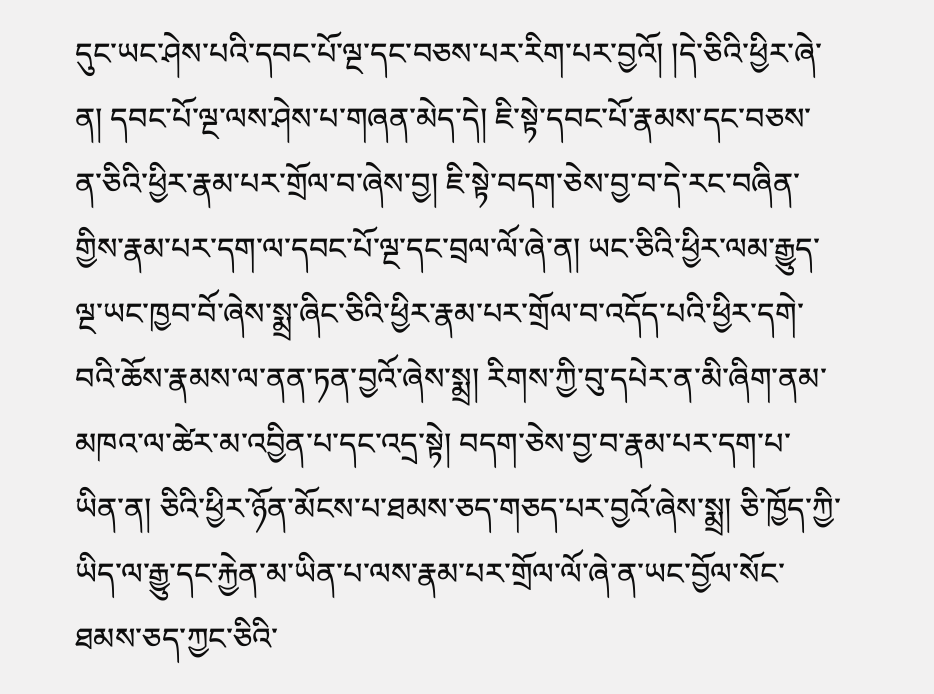དུང་ཡང་ཤེས་པའི་དབང་པོ་ལྔ་དང་བཅས་པར་རིག་པར་བྱའོ། །དེ་ཅིའི་ཕྱིར་ཞེ་ན། དབང་པོ་ལྔ་ལས་ཤེས་པ་གཞན་མེད་དེ། ཇི་སྟེ་དབང་པོ་རྣམས་དང་བཅས་ན་ཅིའི་ཕྱིར་རྣམ་པར་གྲོལ་བ་ཞེས་བྱ། ཇི་སྟེ་བདག་ཅེས་བྱ་བ་དེ་རང་བཞིན་གྱིས་རྣམ་པར་དག་ལ་དབང་པོ་ལྔ་དང་བྲལ་ལོ་ཞེ་ན། ཡང་ཅིའི་ཕྱིར་ལམ་རྒྱུད་ལྔ་ཡང་ཁྱབ་བོ་ཞེས་སྨྲ་ཞིང་ཅིའི་ཕྱིར་རྣམ་པར་གྲོལ་བ་འདོད་པའི་ཕྱིར་དགེ་བའི་ཆོས་རྣམས་ལ་ནན་ཏན་བྱའོ་ཞེས་སྨྲ། རིགས་ཀྱི་བུ་དཔེར་ན་མི་ཞིག་ནམ་མཁའ་ལ་ཚེར་མ་འབྱིན་པ་དང་འདྲ་སྟེ། བདག་ཅེས་བྱ་བ་རྣམ་པར་དག་པ་ཡིན་ན། ཅིའི་ཕྱིར་ཉོན་མོངས་པ་ཐམས་ཅད་གཅད་པར་བྱའོ་ཞེས་སྨྲ། ཅི་ཁྱོད་ཀྱི་ཡིད་ལ་རྒྱུ་དང་རྐྱེན་མ་ཡིན་པ་ལས་རྣམ་པར་གྲོལ་ལོ་ཞེ་ན་ཡང་བྱོལ་སོང་ཐམས་ཅད་ཀྱང་ཅིའི་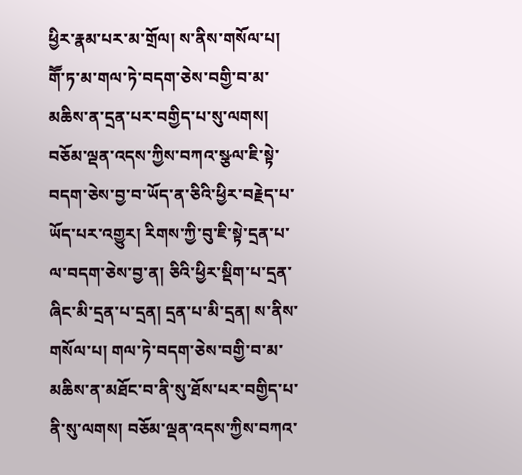ཕྱིར་རྣམ་པར་མ་གྲོལ། ས་ནིས་གསོལ་པ། གཽ་ཏ་མ་གལ་ཏེ་བདག་ཅེས་བགྱི་བ་མ་མཆིས་ན་དྲན་པར་བགྱིད་པ་སུ་ལགས། བཅོམ་ལྡན་འདས་ཀྱིས་བཀའ་སྩལ་ཇི་སྟེ་བདག་ཅེས་བྱ་བ་ཡོད་ན་ཅིའི་ཕྱིར་བརྗེད་པ་ཡོད་པར་འགྱུར། རིགས་ཀྱི་བུ་ཇི་སྟེ་དྲན་པ་ལ་བདག་ཅེས་བྱ་ན། ཅིའི་ཕྱིར་སྡིག་པ་དྲན་ཞིང་མི་དྲན་པ་དྲན། དྲན་པ་མི་དྲན། ས་ནིས་གསོལ་པ། གལ་ཏེ་བདག་ཅེས་བགྱི་བ་མ་མཆིས་ན་མཐོང་བ་ནི་སུ་ཐོས་པར་བགྱིད་པ་ནི་སུ་ལགས། བཅོམ་ལྡན་འདས་ཀྱིས་བཀའ་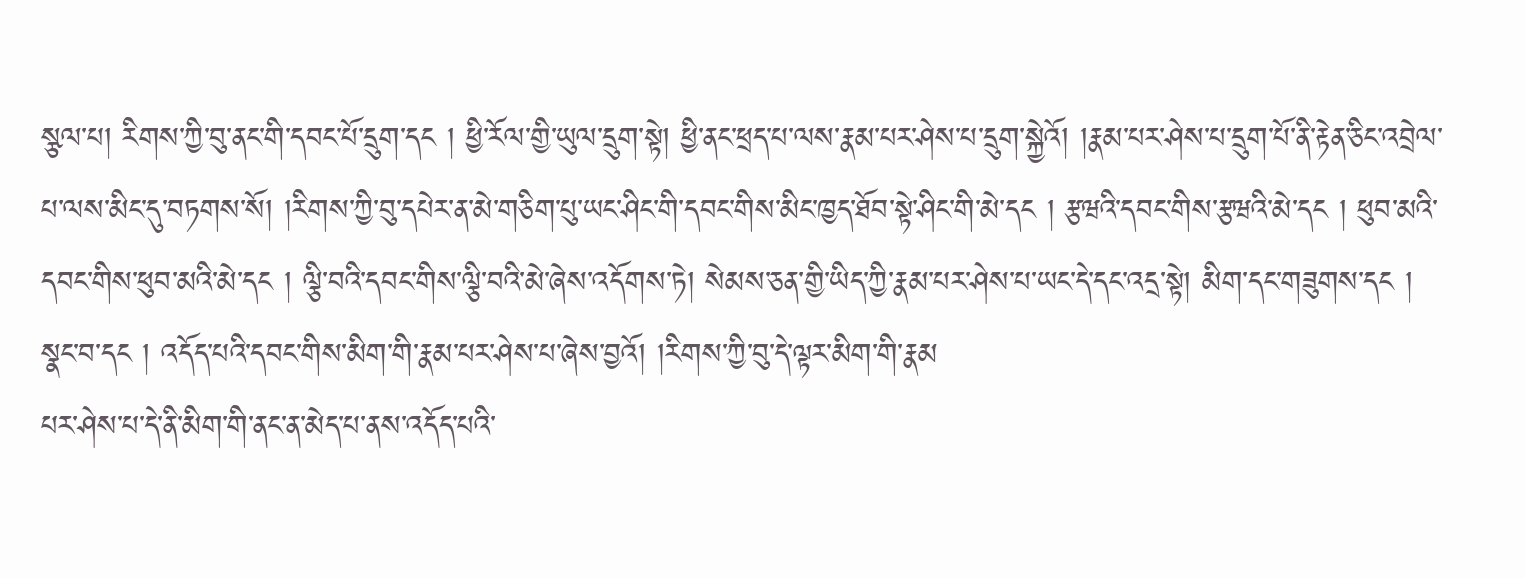སྩལ་པ། རིགས་ཀྱི་བུ་ནང་གི་དབང་པོ་དྲུག་དང ། ཕྱི་རོལ་གྱི་ཡུལ་དྲུག་སྟེ། ཕྱི་ནང་ཕྲད་པ་ལས་རྣམ་པར་ཤེས་པ་དྲུག་སྐྱེའོ། །རྣམ་པར་ཤེས་པ་དྲུག་པོ་ནི་རྟེན་ཅིང་འབྲེལ་པ་ལས་མིང་དུ་བཏགས་སོ། །རིགས་ཀྱི་བུ་དཔེར་ན་མེ་གཅིག་པུ་ཡང་ཤིང་གི་དབང་གིས་མིང་ཁྱད་ཐོབ་སྟེ་ཤིང་གི་མེ་དང ། རྩཝའི་དབང་གིས་རྩཝའི་མེ་དང ། ཕུབ་མའི་དབང་གིས་ཕུབ་མའི་མེ་དང ། ལྕི་བའི་དབང་གིས་ལྕི་བའི་མེ་ཞེས་འདོགས་ཏེ། སེམས་ཅན་གྱི་ཡིད་ཀྱི་རྣམ་པར་ཤེས་པ་ཡང་དེ་དང་འདྲ་སྟེ། མིག་དང་གཟུགས་དང ། སྣང་བ་དང ། འདོད་པའི་དབང་གིས་མིག་གི་རྣམ་པར་ཤེས་པ་ཞེས་བྱའོ། །རིགས་ཀྱི་བུ་དེ་ལྟར་མིག་གི་རྣམ
པར་ཤེས་པ་དེ་ནི་མིག་གི་ནང་ན་མེད་པ་ནས་འདོད་པའི་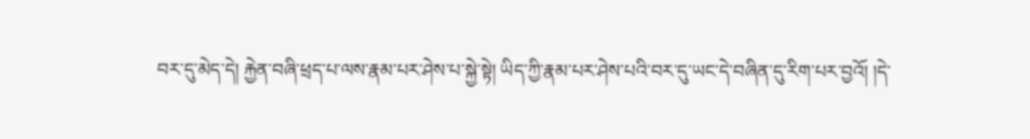བར་དུ་མེད་དེ། རྐྱེན་བཞི་ཕྲད་པ་ལས་རྣམ་པར་ཤེས་པ་སྐྱེ་སྟེ། ཡིད་ཀྱི་རྣམ་པར་ཤེས་པའི་བར་དུ་ཡང་དེ་བཞིན་དུ་རིག་པར་བྱའོ། །དེ་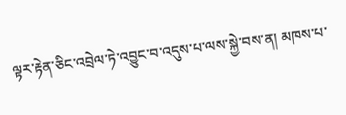ལྟར་རྟེན་ཅིང་འབྲེལ་ཏེ་འབྱུང་བ་འདུས་པ་ལས་སྐྱེ་བས་ན། མཁས་པ་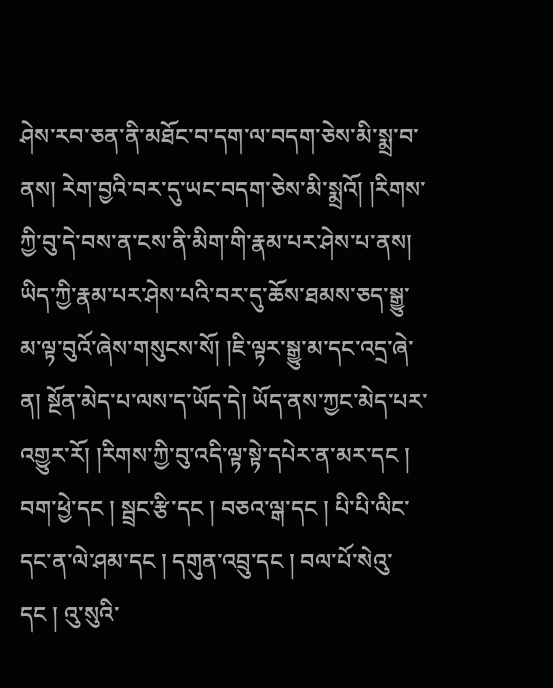ཤེས་རབ་ཅན་ནི་མཐོང་བ་དག་ལ་བདག་ཅེས་མི་སྨྲ་བ་ནས། རེག་བྱའི་བར་དུ་ཡང་བདག་ཅེས་མི་སྨྲའོ། །རིགས་ཀྱི་བུ་དེ་བས་ན་ངས་ནི་མིག་གི་རྣམ་པར་ཤེས་པ་ནས། ཡིད་ཀྱི་རྣམ་པར་ཤེས་པའི་བར་དུ་ཆོས་ཐམས་ཅད་སྒྱུ་མ་ལྟ་བུའོ་ཞེས་གསུངས་སོ། །ཇི་ལྟར་སྒྱུ་མ་དང་འདྲ་ཞེ་ན། སྔོན་མེད་པ་ལས་ད་ཡོད་དེ། ཡོད་ནས་ཀྱང་མེད་པར་འགྱུར་རོ། །རིགས་ཀྱི་བུ་འདི་ལྟ་སྟེ་དཔེར་ན་མར་དང ། བག་ཕྱེ་དང ། སྦྲང་རྩི་དང ། བཅའ་ལྒ་དང ། པི་པི་ལིང་དང་ན་ལེ་ཤམ་དང ། དགུན་འབྲུ་དང ། བལ་པོ་སེའུ་དང ། འུ་སུའི་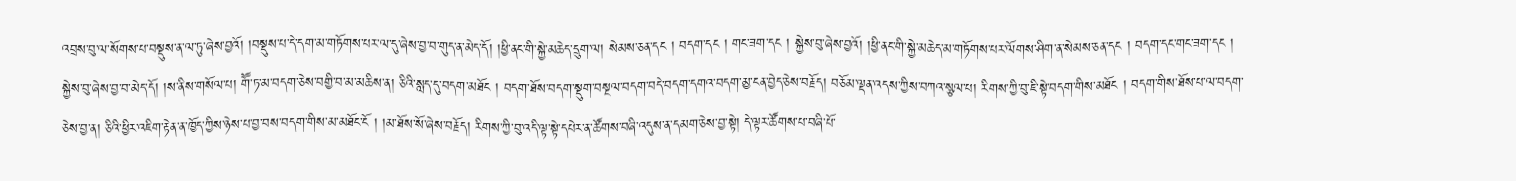འབྲས་བུ་ལ་སོགས་པ་བསྡུས་ན་ལ་ཏུ་ཞེས་བྱའོ། །བསྡུས་པ་དེ་དག་མ་གཏོགས་པར་ལ་དུ་ཞེས་བྱ་བ་གུད་ན་མེད་དོ། །ཕྱི་ནང་གི་སྐྱེ་མཆེད་དྲུག་ལ། སེམས་ཅན་དང ། བདག་དང ། གང་ཟག་དང ། སྐྱེས་བུ་ཞེས་བྱའོ། །ཕྱི་ནང་གི་སྐྱེ་མཆེད་མ་གཏོགས་པར་ལོགས་ཤིག་ན་སེམས་ཅན་དང ། བདག་དང་གང་ཟག་དང ། སྐྱེས་བུ་ཞེས་བྱ་བ་མེད་དོ། །ས་ནིས་གསོལ་པ། གཽ་ཏ་མ་བདག་ཅེས་བགྱི་བ་མ་མཆིས་ན། ཅིའི་སླད་དུ་བདག་མཐོང ། བདག་ཐོས་བདག་སྡུག་བསྔལ་བདག་བདེ་བདག་དགའ་བདག་མྱ་ངན་བྱེད་ཅེས་བརྗོད། བཅོམ་ལྡན་འདས་ཀྱིས་བཀའ་སྩལ་པ། རིགས་ཀྱི་བུ་ཇི་སྟེ་བདག་གིས་མཐོང ། བདག་གིས་ཐོས་པ་ལ་བདག་ཅེས་བྱ་ན། ཅིའི་ཕྱིར་འཇིག་རྟེན་ན་ཁྱོད་ཀྱིས་ཉེས་པ་བྱ་བས་བདག་གིས་མ་མཐོང་ངོ ། །མ་ཐོས་སོ་ཞེས་བརྗོད། རིགས་ཀྱི་བུ་འདི་ལྟ་སྟེ་དཔེར་ན་ཚོགས་བཞི་འདུས་ན་དམག་ཅེས་བྱ་སྟེ། དེ་ལྟར་ཚོགས་པ་བཞི་པོ་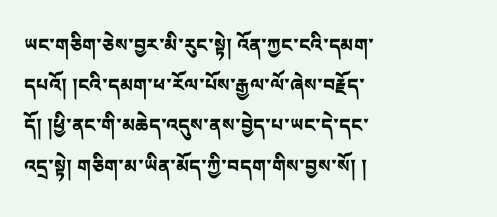ཡང་གཅིག་ཅེས་བྱར་མི་རུང་སྟེ། འོན་ཀྱང་ངའི་དམག་དཔའོ། །ངའི་དམག་ཕ་རོལ་པོས་རྒྱལ་ལོ་ཞེས་བརྗོད་དོ། །ཕྱི་ནང་གི་མཆེད་འདུས་ནས་བྱེད་པ་ཡང་དེ་དང་འདྲ་སྟེ། གཅིག་མ་ཡིན་མོད་ཀྱི་བདག་གིས་བྱས་སོ། །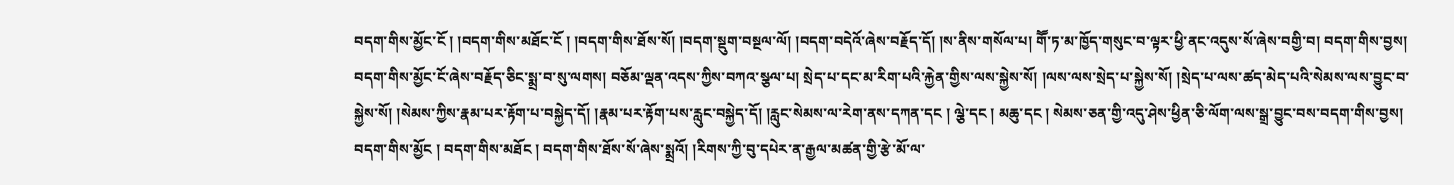བདག་གིས་མྱོང་ངོ ། །བདག་གིས་མཐོང་ངོ ། །བདག་གིས་ཐོས་སོ། །བདག་སྡུག་བསྔལ་ལོ། །བདག་བདེའོ་ཞེས་བརྗོད་དོ། །ས་ནིས་གསོལ་པ། གཽ་ཏ་མ་ཁྱོད་གསུང་བ་ལྟར་ཕྱི་ནང་འདུས་སོ་ཞེས་བགྱི་བ། བདག་གིས་བྱས། བདག་གིས་མྱོང་ངོ་ཞེས་བརྗོད་ཅིང་སྨྲ་བ་སུ་ལགས། བཅོམ་ལྡན་འདས་ཀྱིས་བཀའ་སྩལ་པ། སྲེད་པ་དང་མ་རིག་པའི་རྐྱེན་གྱིས་ལས་སྐྱེས་སོ། །ལས་ལས་སྲེད་པ་སྐྱེས་སོ། །སྲེད་པ་ལས་ཚད་མེད་པའི་སེམས་ལས་བྱུང་བ་སྐྱེས་སོ། །སེམས་ཀྱིས་རྣམ་པར་རྟོག་པ་བསྐྱེད་དོ། །རྣམ་པར་རྟོག་པས་རླུང་བསྐྱེད་དོ། །རླུང་སེམས་ལ་རེག་ནས་དཀན་དང ། ལྕེ་དང ། མཆུ་དང ། སེམས་ཅན་གྱི་འདུ་ཤེས་ཕྱིན་ཅི་ལོག་ལས་སྒྲ་བྱུང་བས་བདག་གིས་བྱས། བདག་གིས་མྱོང ། བདག་གིས་མཐོང ། བདག་གིས་ཐོས་སོ་ཞེས་སྨྲའོ། །རིགས་ཀྱི་བུ་དཔེར་ན་རྒྱལ་མཚན་གྱི་རྩེ་མོ་ལ་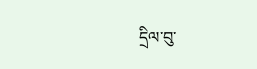དྲིལ་བུ་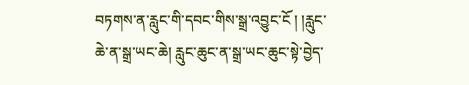བཏགས་ན་རླུང་གི་དབང་གིས་སྒྲ་འབྱུང་ངོ ། །རླུང་ཆེ་ན་སྒྲ་ཡང་ཆེ། རླུང་ཆུང་ན་སྒྲ་ཡང་ཆུང་སྟེ་བྱེད་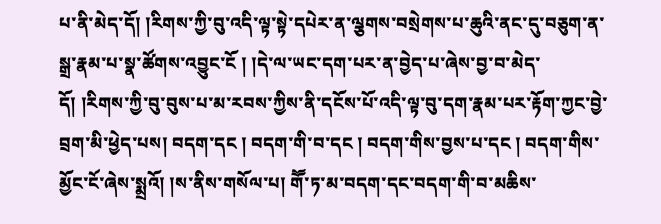པ་ནི་མེད་དོ། །རིགས་ཀྱི་བུ་འདི་ལྟ་སྟེ་དཔེར་ན་ལྕགས་བསྲེགས་པ་ཆུའི་ནང་དུ་བཅུག་ན་སྒྲ་རྣམ་པ་སྣ་ཚོགས་འབྱུང་ངོ ། །དེ་ལ་ཡང་དག་པར་ན་བྱེད་པ་ཞེས་བྱ་བ་མེད་དོ། །རིགས་ཀྱི་བུ་བུས་པ་མ་རབས་ཀྱིས་ནི་དངོས་པོ་འདི་ལྟ་བུ་དག་རྣམ་པར་རྟོག་ཀྱང་བྱེ་བྲག་མི་ཕྱེད་པས། བདག་དང ། བདག་གི་བ་དང ། བདག་གིས་བྱས་པ་དང ། བདག་གིས་མྱོང་ངོ་ཞེས་སྨྲའོ། །ས་ནིས་གསོལ་པ། གཽ་ཏ་མ་བདག་དང་བདག་གི་བ་མཆིས་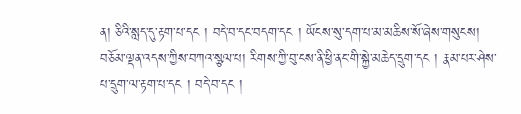ན། ཅིའི་སླད་དུ་རྟག་པ་དང ། བདེ་བ་དང་བདག་དང ། ཡོངས་སུ་དག་པ་མ་མཆིས་སོ་ཞེས་གསུངས། བཅོམ་ལྡན་འདས་ཀྱིས་བཀའ་སྩལ་པ། རིགས་ཀྱི་བུ་ངས་ནི་ཕྱི་ནང་གི་སྐྱེ་མཆེད་དྲུག་དང ། རྣམ་པར་ཤེས་པ་དྲུག་ལ་རྟག་པ་དང ། བདེ་བ་དང །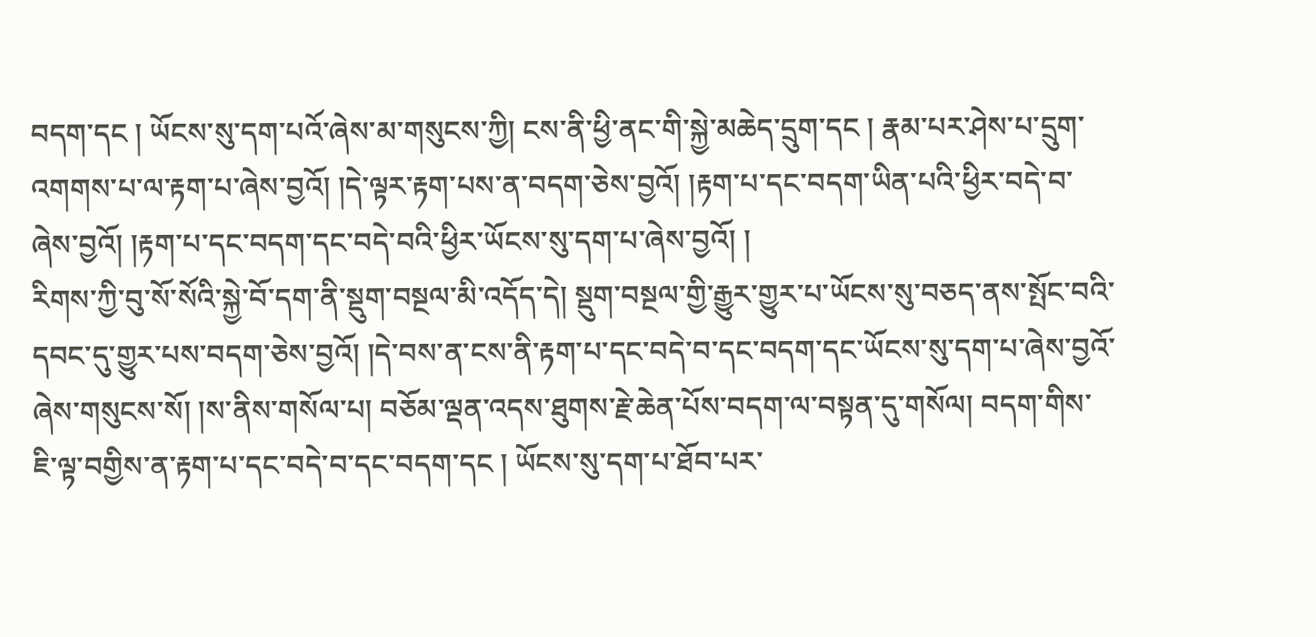བདག་དང ། ཡོངས་སུ་དག་པའོ་ཞེས་མ་གསུངས་ཀྱི། ངས་ནི་ཕྱི་ནང་གི་སྐྱེ་མཆེད་དྲུག་དང ། རྣམ་པར་ཤེས་པ་དྲུག་འགགས་པ་ལ་རྟག་པ་ཞེས་བྱའོ། །དེ་ལྟར་རྟག་པས་ན་བདག་ཅེས་བྱའོ། །རྟག་པ་དང་བདག་ཡིན་པའི་ཕྱིར་བདེ་བ་ཞེས་བྱའོ། །རྟག་པ་དང་བདག་དང་བདེ་བའི་ཕྱིར་ཡོངས་སུ་དག་པ་ཞེས་བྱའོ། །
རིགས་ཀྱི་བུ་སོ་སོའི་སྐྱེ་བོ་དག་ནི་སྡུག་བསྔལ་མི་འདོད་དེ། སྡུག་བསྔལ་གྱི་རྒྱུར་གྱུར་པ་ཡོངས་སུ་བཅད་ནས་སྤོང་བའི་དབང་དུ་གྱུར་པས་བདག་ཅེས་བྱའོ། །དེ་བས་ན་ངས་ནི་རྟག་པ་དང་བདེ་བ་དང་བདག་དང་ཡོངས་སུ་དག་པ་ཞེས་བྱའོ་ཞེས་གསུངས་སོ། །ས་ནིས་གསོལ་པ། བཅོམ་ལྡན་འདས་ཐུགས་རྗེ་ཆེན་པོས་བདག་ལ་བསྟན་དུ་གསོལ། བདག་གིས་ཇི་ལྟ་བགྱིས་ན་རྟག་པ་དང་བདེ་བ་དང་བདག་དང ། ཡོངས་སུ་དག་པ་ཐོབ་པར་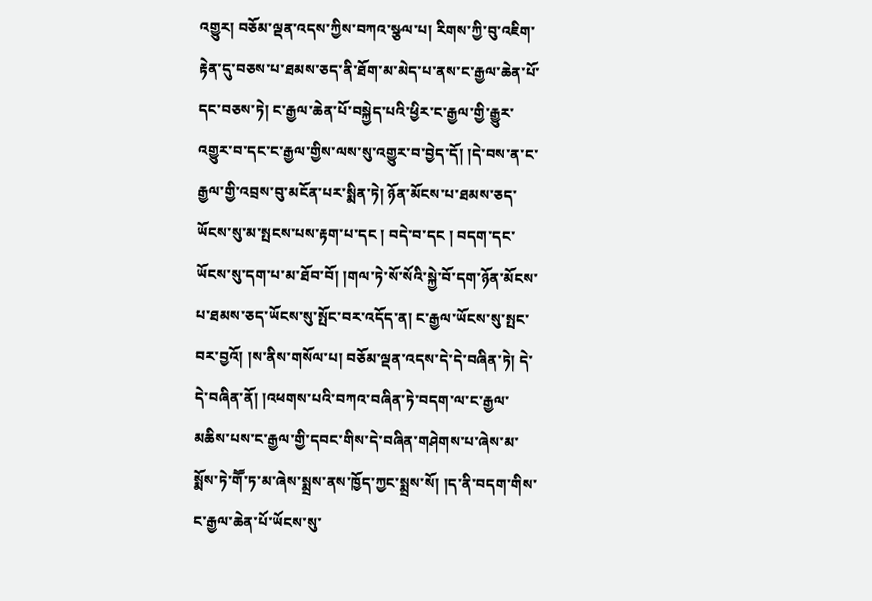འགྱུར། བཅོམ་ལྡན་འདས་ཀྱིས་བཀའ་སྩལ་པ། རིགས་ཀྱི་བུ་འཇིག་རྟེན་དུ་བཅས་པ་ཐམས་ཅད་ནི་ཐོག་མ་མེད་པ་ནས་ང་རྒྱལ་ཆེན་པོ་དང་བཅས་ཏེ། ང་རྒྱལ་ཆེན་པོ་བསྐྱེད་པའི་ཕྱིར་ང་རྒྱལ་གྱི་རྒྱུར་འགྱུར་བ་དང་ང་རྒྱལ་གྱིས་ལས་སུ་འགྱུར་བ་བྱེད་དོ། །དེ་བས་ན་ང་རྒྱལ་གྱི་འབྲས་བུ་མངོན་པར་སྨིན་ཏེ། ཉོན་མོངས་པ་ཐམས་ཅད་ཡོངས་སུ་མ་སྤངས་པས་རྟག་པ་དང ། བདེ་བ་དང ། བདག་དང་ཡོངས་སུ་དག་པ་མ་ཐོབ་བོ། །གལ་ཏེ་སོ་སོའི་སྐྱེ་བོ་དག་ཉོན་མོངས་པ་ཐམས་ཅད་ཡོངས་སུ་སྤོང་བར་འདོད་ན། ང་རྒྱལ་ཡོངས་སུ་སྤང་བར་བྱའོ། །ས་ནིས་གསོལ་པ། བཅོམ་ལྡན་འདས་དེ་དེ་བཞིན་ཏེ། དེ་དེ་བཞིན་ནོ། །འཕགས་པའི་བཀའ་བཞིན་ཏེ་བདག་ལ་ང་རྒྱལ་མཆིས་པས་ང་རྒྱལ་གྱི་དབང་གིས་དེ་བཞིན་གཤེགས་པ་ཞེས་མ་སྨོས་ཏེ་གཽ་ཏ་མ་ཞེས་སྨྲས་ནས་ཁྱོད་ཀྱང་སྨྲས་སོ། །ད་ནི་བདག་གིས་ང་རྒྱལ་ཆེན་པོ་ཡོངས་སུ་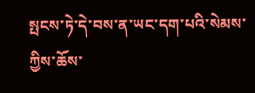སྤངས་ཏེ་དེ་བས་ན་ཡང་དག་པའི་སེམས་ཀྱིས་ཆོས་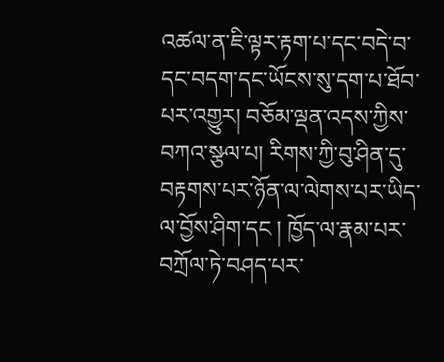འཚལ་ན་ཇི་ལྟར་རྟག་པ་དང་བདེ་བ་དང་བདག་དང་ཡོངས་སུ་དག་པ་ཐོབ་པར་འགྱུར། བཅོམ་ལྡན་འདས་ཀྱིས་བཀའ་སྩལ་པ། རིགས་ཀྱི་བུ་ཤིན་དུ་བརྟགས་པར་ཉོན་ལ་ལེགས་པར་ཡིད་ལ་བྱོས་ཤིག་དང ། ཁྱོད་ལ་རྣམ་པར་བཀྲོལ་ཏེ་བཤད་པར་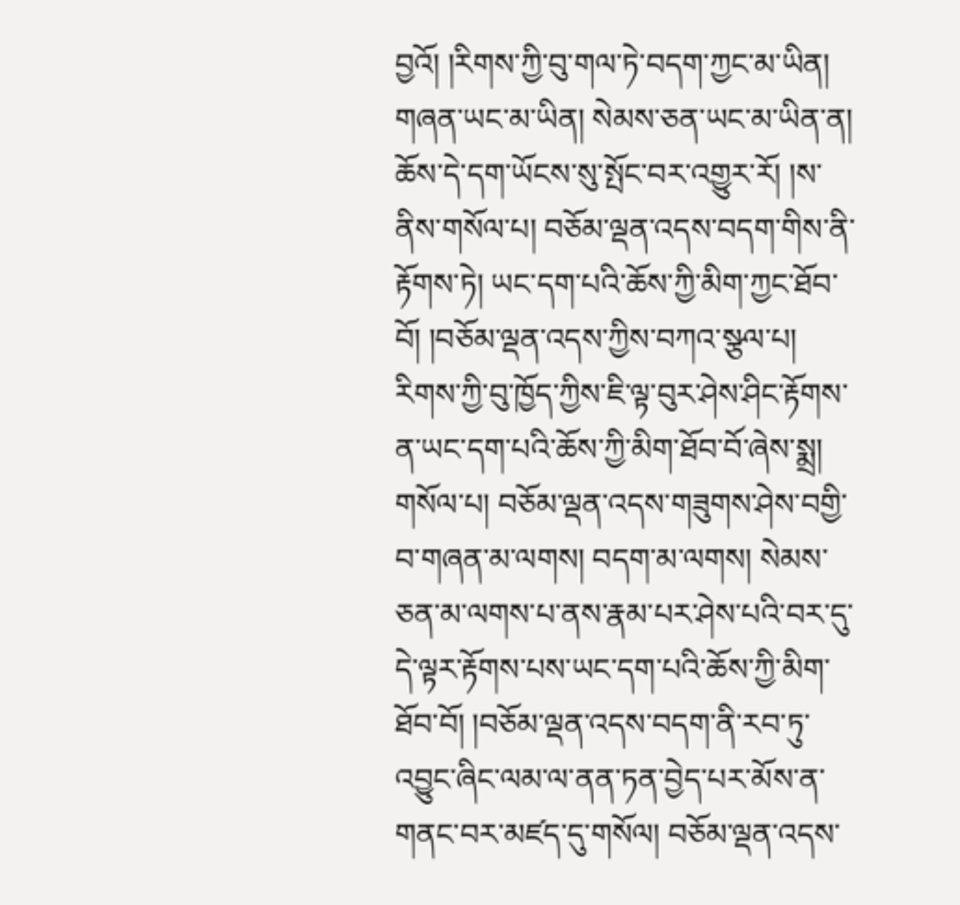བྱའོ། །རིགས་ཀྱི་བུ་གལ་ཏེ་བདག་ཀྱང་མ་ཡིན། གཞན་ཡང་མ་ཡིན། སེམས་ཅན་ཡང་མ་ཡིན་ན། ཆོས་དེ་དག་ཡོངས་སུ་སྤོང་བར་འགྱུར་རོ། །ས་ནིས་གསོལ་པ། བཅོམ་ལྡན་འདས་བདག་གིས་ནི་རྟོགས་ཏེ། ཡང་དག་པའི་ཆོས་ཀྱི་མིག་ཀྱང་ཐོབ་བོ། །བཅོམ་ལྡན་འདས་ཀྱིས་བཀའ་སྩལ་པ། རིགས་ཀྱི་བུ་ཁྱོད་ཀྱིས་ཇི་ལྟ་བུར་ཤེས་ཤིང་རྟོགས་ན་ཡང་དག་པའི་ཆོས་ཀྱི་མིག་ཐོབ་བོ་ཞེས་སྨྲ།
གསོལ་པ། བཅོམ་ལྡན་འདས་གཟུགས་ཤེས་བགྱི་བ་གཞན་མ་ལགས། བདག་མ་ལགས། སེམས་ཅན་མ་ལགས་པ་ནས་རྣམ་པར་ཤེས་པའི་བར་དུ་དེ་ལྟར་རྟོགས་པས་ཡང་དག་པའི་ཆོས་ཀྱི་མིག་ཐོབ་བོ། །བཅོམ་ལྡན་འདས་བདག་ནི་རབ་ཏུ་འབྱུང་ཞིང་ལམ་ལ་ནན་ཏན་བྱེད་པར་མོས་ན་གནང་བར་མཛད་དུ་གསོལ། བཅོམ་ལྡན་འདས་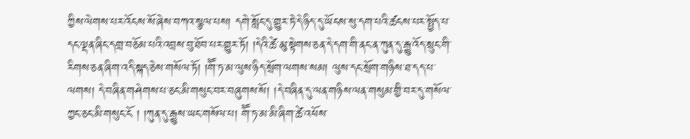ཀྱིས་ལེགས་པར་འོངས་སོ་ཞེས་བཀའ་སྩལ་པས། དགེ་སློང་དུ་གྱུར་ཏེ་དེ་ཉིད་དུ་ཡོངས་སུ་དག་པའི་ཚངས་པར་སྤྱོད་པ་དང་ལྡན་ཞིང་དགྲ་བཅོམ་པའི་འབྲས་བུ་ཐོབ་པར་གྱུར་ཏོ། །དེའི་ཚེ་མུ་སྟེགས་ཅན་དེ་དག་གི་ནང་ན་ཀུན་དུ་རྒྱུ་འོད་སྲུང་གི་རིགས་ཅན་ཞིག་འདི་སྐད་ཅེས་གསོལ་ཏོ། །གཽ་ཏ་མ་ལུས་ཉིད་སྲོག་ལགས་སམ། ལུས་དང་སྲོག་གཉིས་ཐ་དད་པ་ལགས། དེ་བཞིན་གཤེགས་པ་ཅང་མི་གསུང་བར་བཞུགས་སོ། །དེ་བཞིན་དུ་ལན་གཉིས་ལན་གསུམ་གྱི་བར་དུ་གསོལ་ཀྱང་ཅང་མི་གསུང་ངོ ། །ཀུན་དུ་རྒྱུས་ཡང་གསོལ་པ། གཽ་ཏ་མ་མི་ཞིག་ཚེ་འཕོས་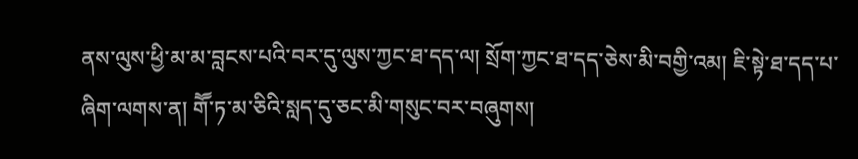ནས་ལུས་ཕྱི་མ་མ་བླངས་པའི་བར་དུ་ལུས་ཀྱང་ཐ་དད་ལ། སྲོག་ཀྱང་ཐ་དད་ཅེས་མི་བགྱི་འམ། ཇི་སྟེ་ཐ་དད་པ་ཞིག་ལགས་ན། གཽ་ཏ་མ་ཅིའི་སླད་དུ་ཅང་མི་གསུང་བར་བཞུགས།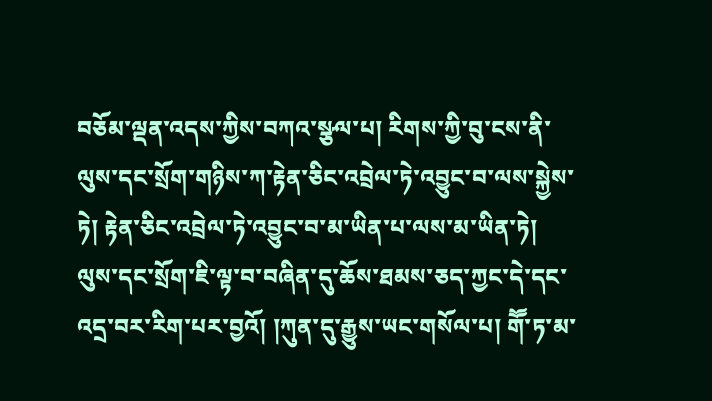བཅོམ་ལྡན་འདས་ཀྱིས་བཀའ་སྩལ་པ། རིགས་ཀྱི་བུ་ངས་ནི་ལུས་དང་སྲོག་གཉིས་ཀ་རྟེན་ཅིང་འབྲེལ་ཏེ་འབྱུང་བ་ལས་སྐྱེས་ཏེ། རྟེན་ཅིང་འབྲེལ་ཏེ་འབྱུང་བ་མ་ཡིན་པ་ལས་མ་ཡིན་ཏེ། ལུས་དང་སྲོག་ཇི་ལྟ་བ་བཞིན་དུ་ཆོས་ཐམས་ཅད་ཀྱང་དེ་དང་འདྲ་བར་རིག་པར་བྱའོ། །ཀུན་དུ་རྒྱུས་ཡང་གསོལ་པ། གཽ་ཏ་མ་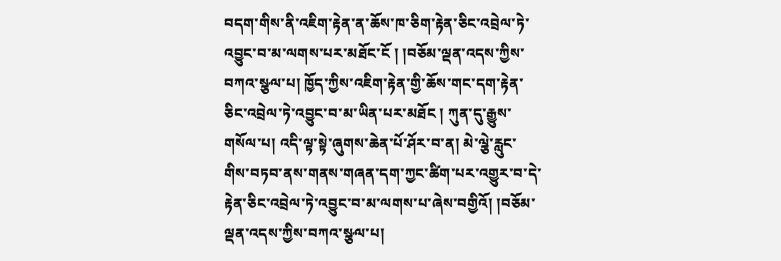བདག་གིས་ནི་འཇིག་རྟེན་ན་ཆོས་ཁ་ཅིག་རྟེན་ཅིང་འབྲེལ་ཏེ་འབྱུང་བ་མ་ལགས་པར་མཐོང་ངོ ། །བཅོམ་ལྡན་འདས་ཀྱིས་བཀའ་སྩལ་པ། ཁྱོད་ཀྱིས་འཇིག་རྟེན་གྱི་ཆོས་གང་དག་རྟེན་ཅིང་འབྲེལ་ཏེ་འབྱུང་བ་མ་ཡིན་པར་མཐོང ། ཀུན་དུ་རྒྱུས་གསོལ་པ། འདི་ལྟ་སྟེ་ཞུགས་ཆེན་པོ་ཤོར་བ་ན། མེ་ལྕེ་རླུང་གིས་བཏབ་ནས་གནས་གཞན་དག་ཀྱང་ཚིག་པར་འགྱུར་བ་དེ་རྟེན་ཅིང་འབྲེལ་ཏེ་འབྱུང་བ་མ་ལགས་པ་ཞེས་བགྱིའོ། །བཅོམ་ལྡན་འདས་ཀྱིས་བཀའ་སྩལ་པ།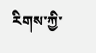རིགས་ཀྱི་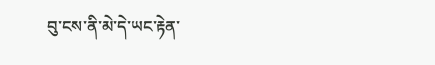བུ་ངས་ནི་མེ་དེ་ཡང་རྟེན་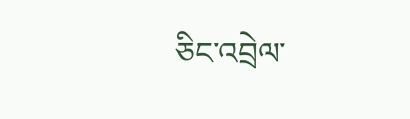ཅིང་འབྲེལ་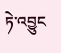ཏེ་འབྱུང